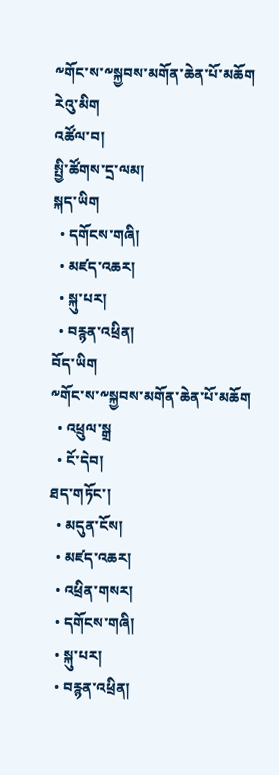༸གོང་ས་༸སྐྱབས་མགོན་ཆེན་པོ་མཆོག
རེའུ་མིག
འཚོལ་བ།
སྤྱི་ཚོགས་དྲ་ལམ།
སྐད་ཡིག
  • དགོངས་གཞི།
  • མཛད་འཆར།
  • སྐུ་པར།
  • བརྙན་འཕྲིན།
བོད་ཡིག
༸གོང་ས་༸སྐྱབས་མགོན་ཆེན་པོ་མཆོག
  • འཕྲུལ་སྒྲ
  • ངོ་དེབ།
ཐད་གཏོང་།
  • མདུན་ངོས།
  • མཛད་འཆར།
  • འཕྲིན་གསར།
  • དགོངས་གཞི།
  • སྐུ་པར།
  • བརྙན་འཕྲིན།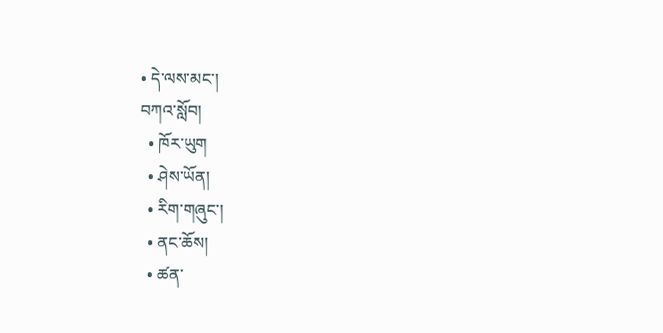• དེ་ལས་མང་།
བཀའ་སློབ།
  • ཁོར་ཡུག
  • ཤེས་ཡོན།
  • རིག་གཞུང་།
  • ནང་ཆོས།
  • ཚན་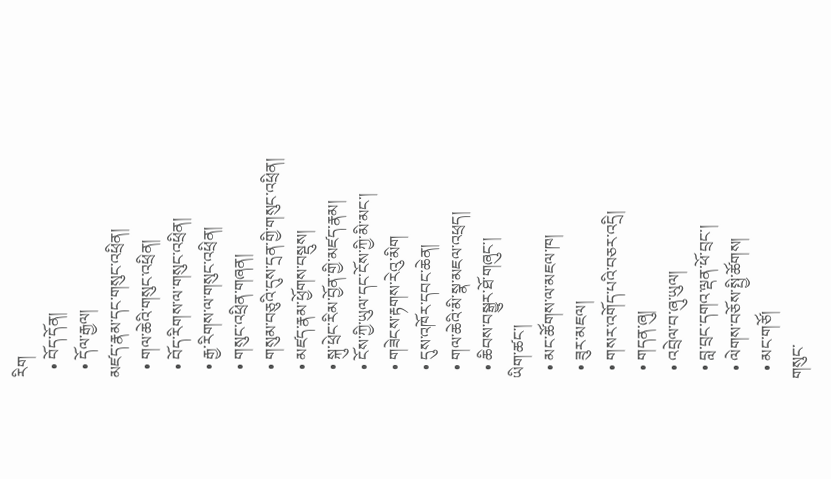རིག
  • བོད་དོན།
  • དོལ་རྒྱལ།
མཛད་རྣམ་དང་གསུང་འཕྲིན།
  • གལ་ཆེའི་གསུང་འཕྲིན།
  • བོད་རིགས་ལ་གསུང་འཕྲིན།
  • རྒྱ་རིགས་ལ་གསུང་འཕྲིན།
  • གསུང་འཕྲིན་གཞན།
  • གསུམ་བཅུའི་དུས་དྲན་གྱི་གསུང་འཕྲིན།
  • མཛད་རྣམ་ཕྱོགས་བསྡུས།
  • སྐུ་ཕྲེང་རིམ་བྱོན་གྱི་མཛད་རྣམ།
  • ངོས་ཀྱི་ཡུལ་དང་ངོས་ཀྱི་མི་མང་།
  • གཟེངས་རྟགས་རེའུ་མིག
  • དུས་འཁོར་དབང་ཆེན།
  • གལ་ཆེའི་མི་སྣ་མཇལ་འཕྲད།
  • ཆིབས་བསྒྱུར་ཐོ་གཞུང་།
ཡིག་ཚང་།
  • མང་ཚོགས་ལ་མཇལ་ཁ།
  • ཟུར་མཇལ།
  • གསར་འགོད་པའི་བཅར་འདྲི།
  • གདན་ཞུ།
  • འབྲེལ་བ་ཞུ་ཡུལ།
  • བླ་བྲང་དགའ་ལྡན་ཕོ་བྲང་།
  • ལེགས་བཅོས་སྤྱི་ཚོགས།
  • མང་གཙོ།
གསུང་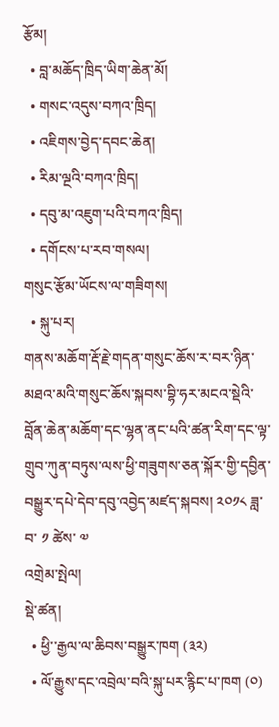རྩོམ།
  • བླ་མཆོད་ཁྲིད་ཡིག་ཆེན་མོ།
  • གསང་འདུས་བཀའ་ཁྲིད།
  • འཇིགས་བྱེད་དབང་ཆེན།
  • རིམ་ལྔའི་བཀའ་ཁྲིད།
  • དབུ་མ་འཇུག་པའི་བཀའ་ཁྲིད།
  • དགོངས་པ་རབ་གསལ།
གསུང་རྩོམ་ཡོངས་ལ་གཟིགས།
  • སྐུ་པར།
གནས་མཆོག་རྡོ་རྗེ་གདན་གསུང་ཆོས་ར་བར་ཉིན་མཐའ་མའི་གསུང་ཆོས་སྐབས་བྷི་ཧར་མངའ་སྡེའི་བློན་ཆེན་མཆོག་དང་ལྷན་ནང་པའི་ཚན་རིག་དང་ལྟ་གྲུབ་ཀུན་བཏུས་ལས་ཕྱི་གཟུགས་ཅན་སྐོར་གྱི་དབྱིན་བསྒྱུར་དཔེ་དེབ་དབུ་འབྱེད་མཛད་སྐབས། ༢༠༡༨ ཟླ་བ་ ༡ ཚེས་ ༧
འགྲེམ་སྤེལ།
སྡེ་ཚན།
  • ཕྱི་་རྒྱལ་ལ་ཆིབས་བསྒྱུར་ཁག (༣༢)
  • ལོ་རྒྱུས་དང་འབྲེལ་བའི་སྐུ་པར་རྙིང་པ་ཁག (༠)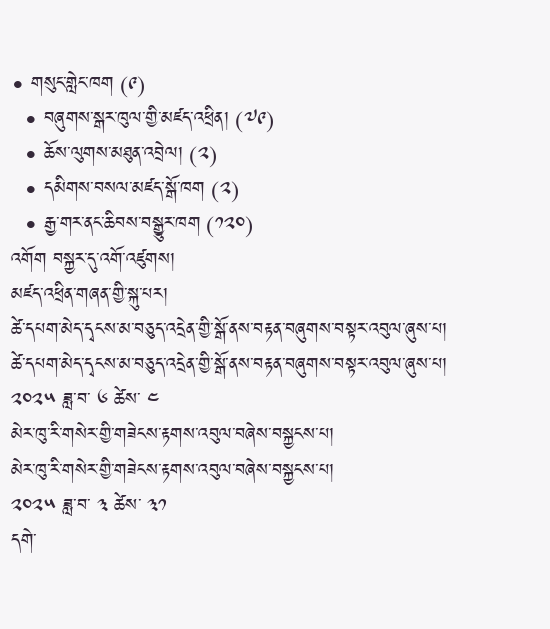• གསུང་གླེང་ཁག (༩)
  • བཞུགས་སྒར་ཁུལ་གྱི་མཛད་འཕྲིན། (༧༩)
  • ཆོས་ལུགས་མཐུན་འབྲེལ། (༢)
  • དམིགས་བསལ་མཛད་སྒོ་ཁག (༢)
  • རྒྱ་གར་ནང་ཆིབས་བསྒྱུར་ཁག (༡༢༠)
འགོག བསྐྱར་དུ་འགོ་འཛུགས།
མཛད་འཕྲིན་གཞན་གྱི་སྐུ་པར།
ཚེ་དཔག་མེད་དྭངས་མ་བཅུད་འདྲེན་གྱི་སྒོ་ནས་བརྟན་བཞུགས་བསྟར་འབུལ་ཞུས་པ།
ཚེ་དཔག་མེད་དྭངས་མ་བཅུད་འདྲེན་གྱི་སྒོ་ནས་བརྟན་བཞུགས་བསྟར་འབུལ་ཞུས་པ།
༢༠༢༥ ཟླ་བ་ ༦ ཚེས་ ༤
མེར་ཁུ་རི་གསེར་གྱི་གཟེངས་རྟགས་འབུལ་བཞེས་བསྐྱངས་པ།
མེར་ཁུ་རི་གསེར་གྱི་གཟེངས་རྟགས་འབུལ་བཞེས་བསྐྱངས་པ།
༢༠༢༥ ཟླ་བ་ ༣ ཚེས་ ༣༡
དགེ་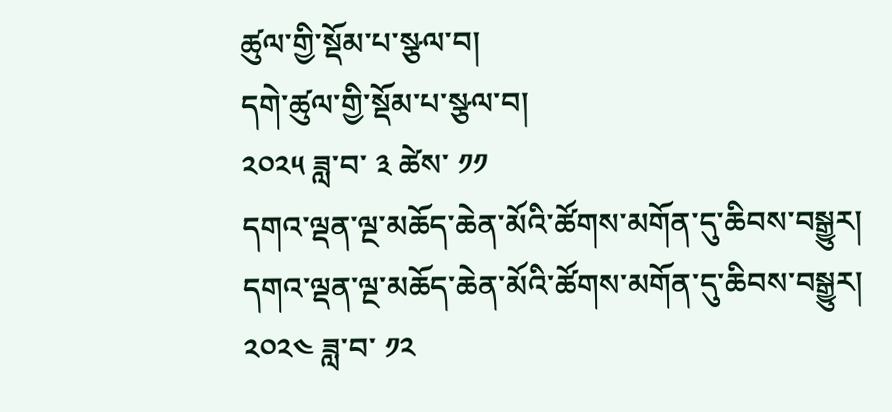ཚུལ་གྱི་སྡོམ་པ་སྩལ་བ།
དགེ་ཚུལ་གྱི་སྡོམ་པ་སྩལ་བ།
༢༠༢༥ ཟླ་བ་ ༣ ཚེས་ ༡༡
དགའ་ལྡན་ལྔ་མཆོད་ཆེན་མོའི་ཚོགས་མགོན་དུ་ཆིབས་བསྒྱུར།
དགའ་ལྡན་ལྔ་མཆོད་ཆེན་མོའི་ཚོགས་མགོན་དུ་ཆིབས་བསྒྱུར།
༢༠༢༤ ཟླ་བ་ ༡༢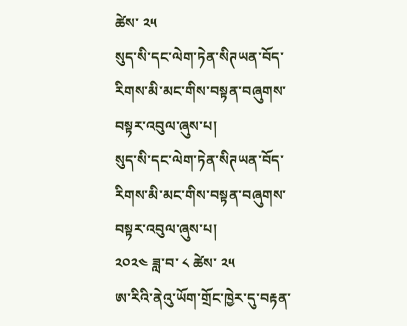ཚེས་ ༢༥
སུད་སི་དང་ལེག་ཏེན་སིཊཡན་བོད་རིགས་མི་མང་གིས་བསྟན་བཞུགས་བསྟར་འབུལ་ཞུས་པ།
སུད་སི་དང་ལེག་ཏེན་སིཊཡན་བོད་རིགས་མི་མང་གིས་བསྟན་བཞུགས་བསྟར་འབུལ་ཞུས་པ།
༢༠༢༤ ཟླ་བ་ ༨ ཚེས་ ༢༥
ཨ་རིའི་ནེའུ་ཡོག་གྲོང་ཁྱེར་དུ་བརྟན་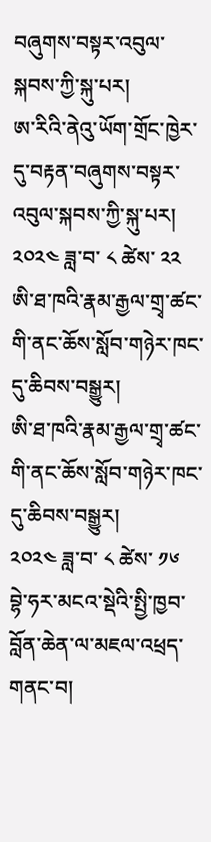བཞུགས་བསྟར་འབུལ་སྐབས་ཀྱི་སྐུ་པར།
ཨ་རིའི་ནེའུ་ཡོག་གྲོང་ཁྱེར་དུ་བརྟན་བཞུགས་བསྟར་འབུལ་སྐབས་ཀྱི་སྐུ་པར།
༢༠༢༤ ཟླ་བ་ ༨ ཚེས་ ༢༢
ཨི་ཐ་ཁའི་རྣམ་རྒྱལ་གྲྭ་ཚང་གི་ནང་ཆོས་སློབ་གཉེར་ཁང་དུ་ཆིབས་བསྒྱུར།
ཨི་ཐ་ཁའི་རྣམ་རྒྱལ་གྲྭ་ཚང་གི་ནང་ཆོས་སློབ་གཉེར་ཁང་དུ་ཆིབས་བསྒྱུར།
༢༠༢༤ ཟླ་བ་ ༨ ཚེས་ ༡༦
བྷེ་ཧར་མངའ་སྡེའི་སྤྱི་ཁྱབ་བློན་ཆེན་ལ་མཇལ་འཕྲད་གནང་བ།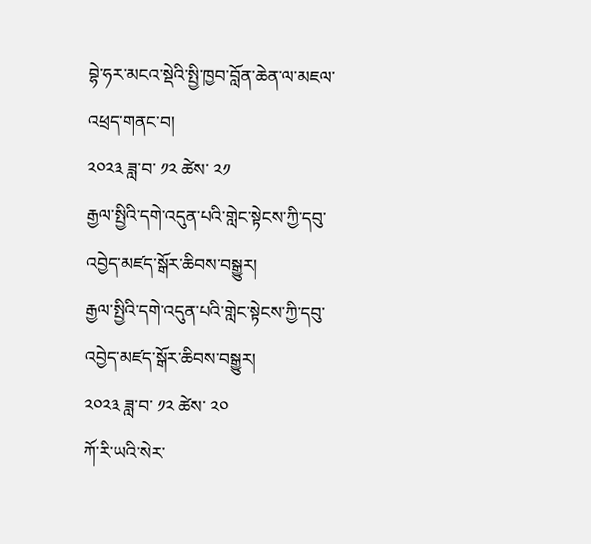བྷེ་ཧར་མངའ་སྡེའི་སྤྱི་ཁྱབ་བློན་ཆེན་ལ་མཇལ་འཕྲད་གནང་བ།
༢༠༢༣ ཟླ་བ་ ༡༢ ཚེས་ ༢༡
རྒྱལ་སྤྱིའི་དགེ་འདུན་པའི་གླེང་སྟེངས་ཀྱི་དབུ་འབྱེད་མཛད་སྒོར་ཆིབས་བསྒྱུར།
རྒྱལ་སྤྱིའི་དགེ་འདུན་པའི་གླེང་སྟེངས་ཀྱི་དབུ་འབྱེད་མཛད་སྒོར་ཆིབས་བསྒྱུར།
༢༠༢༣ ཟླ་བ་ ༡༢ ཚེས་ ༢༠
ཀོ་རི་ཡའི་སེར་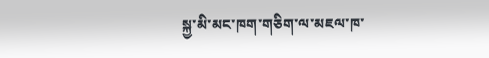སྐྱ་མི་མང་ཁག་གཅིག་ལ་མཇལ་ཁ་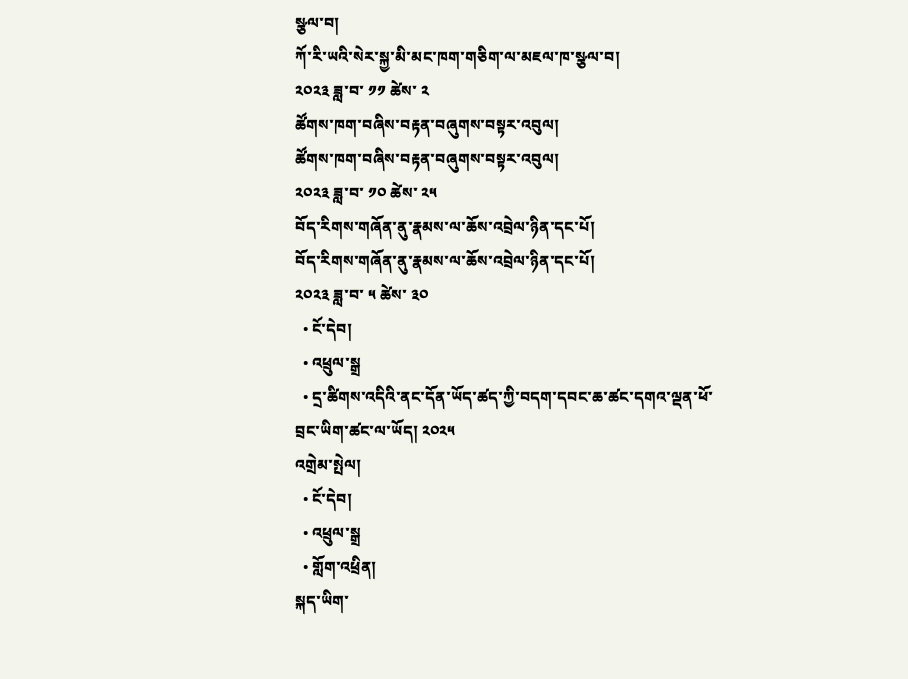སྩལ་བ།
ཀོ་རི་ཡའི་སེར་སྐྱ་མི་མང་ཁག་གཅིག་ལ་མཇལ་ཁ་སྩལ་བ།
༢༠༢༣ ཟླ་བ་ ༡༡ ཚེས་ ༢
ཚོགས་ཁག་བཞིས་བརྟན་བཞུགས་བསྟར་འབུལ།
ཚོགས་ཁག་བཞིས་བརྟན་བཞུགས་བསྟར་འབུལ།
༢༠༢༣ ཟླ་བ་ ༡༠ ཚེས་ ༢༥
བོད་རིགས་གཞོན་ནུ་རྣམས་ལ་ཆོས་འབྲེལ་ཉིན་དང་པོ།
བོད་རིགས་གཞོན་ནུ་རྣམས་ལ་ཆོས་འབྲེལ་ཉིན་དང་པོ།
༢༠༢༣ ཟླ་བ་ ༥ ཚེས་ ༣༠
  • ངོ་དེབ།
  • འཕྲུལ་སྒྲ
  • དྲ་ཚིགས་འདིའི་ནང་དོན་ཡོད་ཚད་ཀྱི་བདག་དབང་ཆ་ཚང་དགའ་ལྡན་ཕོ་བྲང་ཡིག་ཚང་ལ་ཡོད། ༢༠༢༥
འགྲེམ་སྤེལ།
  • ངོ་དེབ།
  • འཕྲུལ་སྒྲ
  • གློག་འཕྲིན།
སྐད་ཡིག་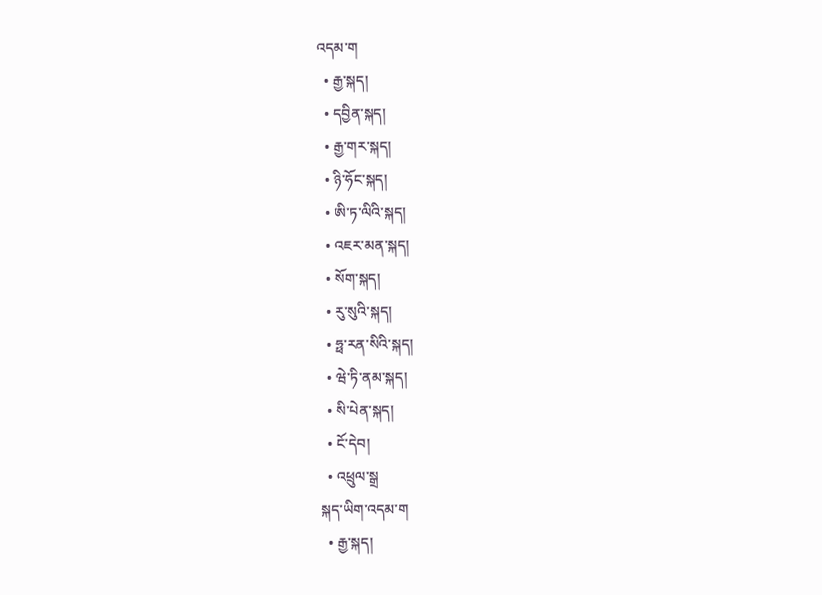འདམ་ག
  • རྒྱ་སྐད།
  • དབྱིན་སྐད།
  • རྒྱ་གར་སྐད།
  • ཉི་ཧོང་སྐད།
  • ཨི་ཏ་ལིའི་སྐད།
  • འཇར་མན་སྐད།
  • སོག་སྐད།
  • རུ་སུའི་སྐད།
  • ཧྥ་རན་སིའི་སྐད།
  • ཝེ་ཏི་ནམ་སྐད།
  • སི་པེན་སྐད།
  • ངོ་དེབ།
  • འཕྲུལ་སྒྲ
སྐད་ཡིག་འདམ་ག
  • རྒྱ་སྐད།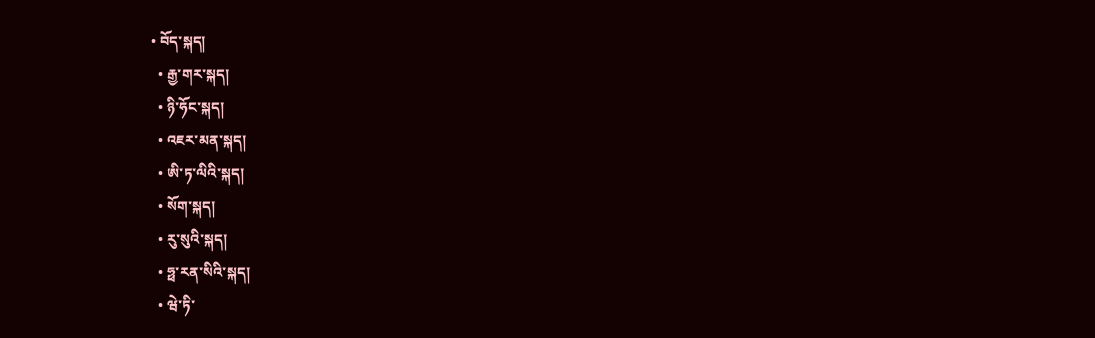• བོད་སྐད།
  • རྒྱ་གར་སྐད།
  • ཉི་ཧོང་སྐད།
  • འཇར་མན་སྐད།
  • ཨི་ཏ་ལིའི་སྐད།
  • སོག་སྐད།
  • རུ་སུའི་སྐད།
  • ཧྥ་རན་སིའི་སྐད།
  • ཝེ་ཏི་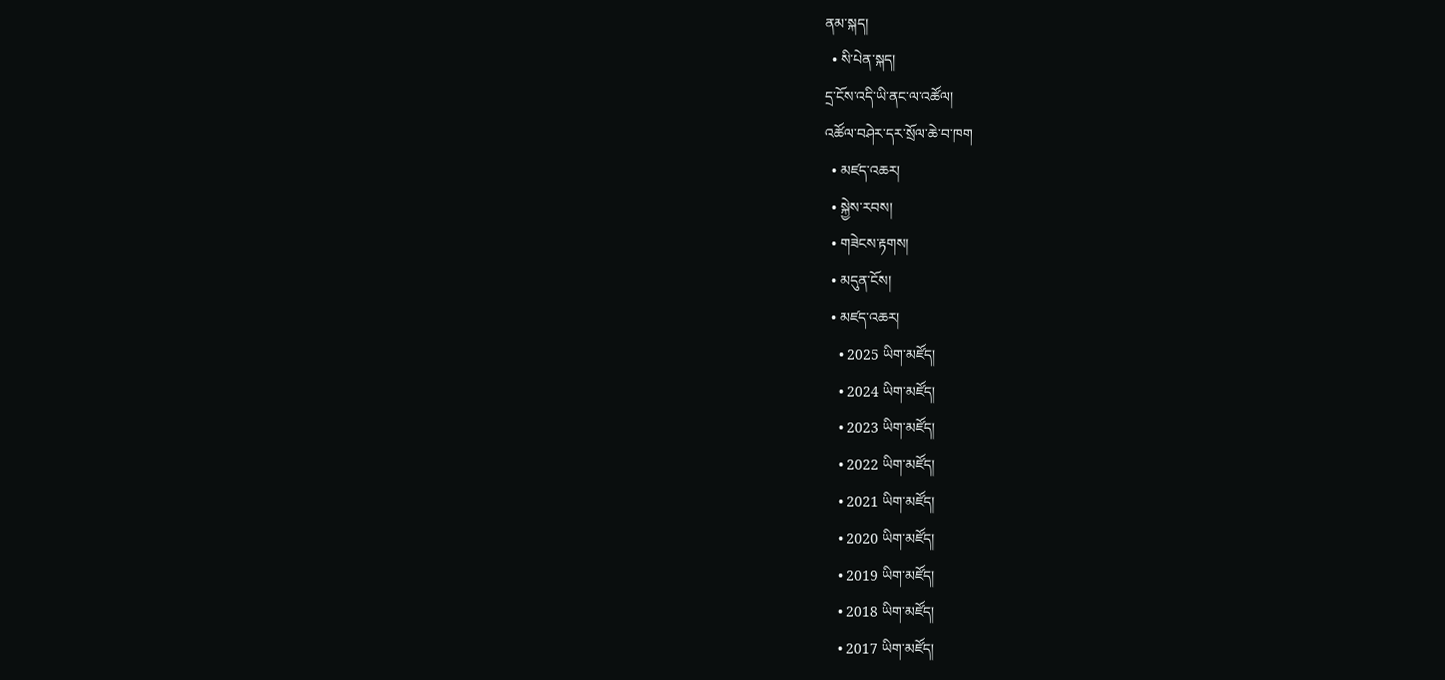ནམ་སྐད།
  • སི་པེན་སྐད།
དྲ་ངོས་འདི་ཡི་ནང་ལ་འཚོལ།
འཚོལ་བཤེར་དར་སྲོལ་ཆེ་བ་ཁག
  • མཛད་འཆར།
  • སྐྱེས་རབས།
  • གཟེངས་རྟགས།
  • མདུན་ངོས།
  • མཛད་འཆར།
    • 2025 ཡིག་མཛོད།
    • 2024 ཡིག་མཛོད།
    • 2023 ཡིག་མཛོད།
    • 2022 ཡིག་མཛོད།
    • 2021 ཡིག་མཛོད།
    • 2020 ཡིག་མཛོད།
    • 2019 ཡིག་མཛོད།
    • 2018 ཡིག་མཛོད།
    • 2017 ཡིག་མཛོད།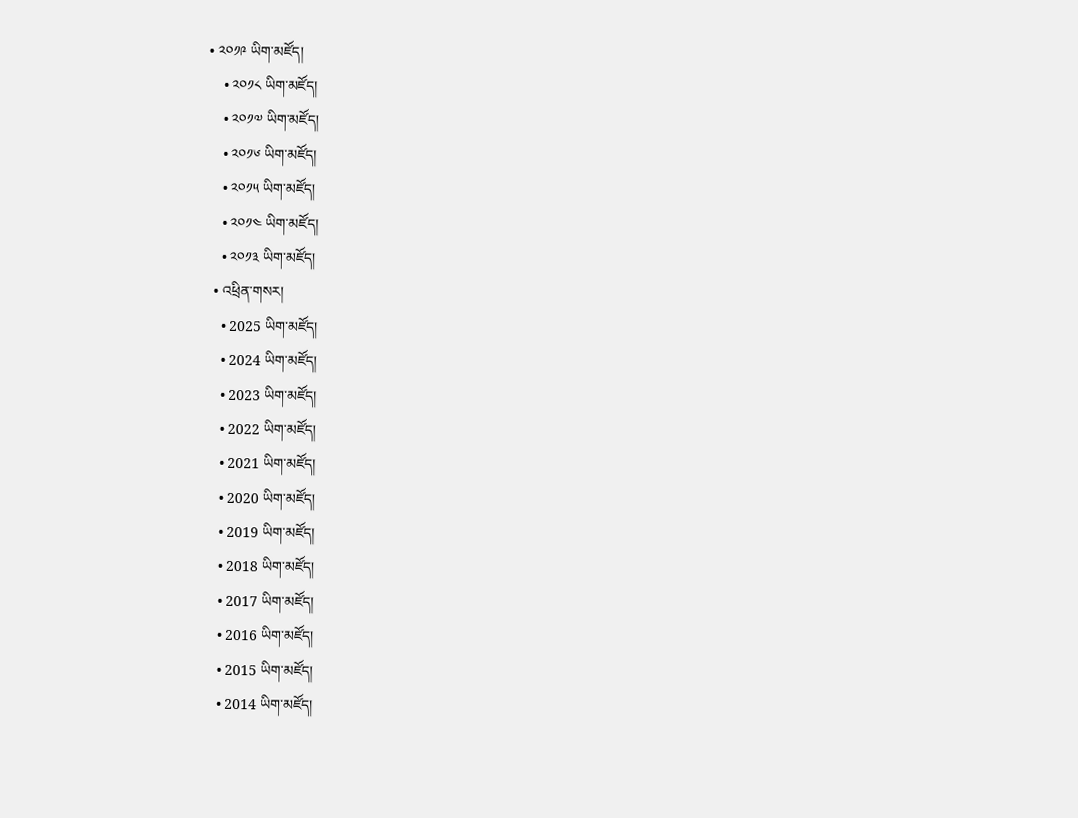• ༢༠༡༩ ཡིག་མཛོད།
    • ༢༠༡༨ ཡིག་མཛོད།
    • ༢༠༡༧ ཡིག་མཛོད།
    • ༢༠༡༦ ཡིག་མཛོད།
    • ༢༠༡༥ ཡིག་མཛོད།
    • ༢༠༡༤ ཡིག་མཛོད།
    • ༢༠༡༣ ཡིག་མཛོད།
  • འཕྲིན་གསར།
    • 2025 ཡིག་མཛོད།
    • 2024 ཡིག་མཛོད།
    • 2023 ཡིག་མཛོད།
    • 2022 ཡིག་མཛོད།
    • 2021 ཡིག་མཛོད།
    • 2020 ཡིག་མཛོད།
    • 2019 ཡིག་མཛོད།
    • 2018 ཡིག་མཛོད།
    • 2017 ཡིག་མཛོད།
    • 2016 ཡིག་མཛོད།
    • 2015 ཡིག་མཛོད།
    • 2014 ཡིག་མཛོད།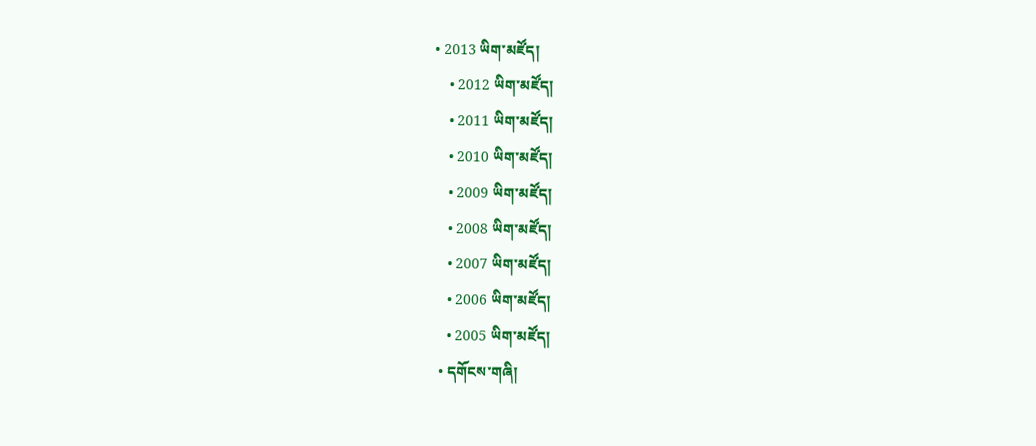• 2013 ཡིག་མཛོད།
    • 2012 ཡིག་མཛོད།
    • 2011 ཡིག་མཛོད།
    • 2010 ཡིག་མཛོད།
    • 2009 ཡིག་མཛོད།
    • 2008 ཡིག་མཛོད།
    • 2007 ཡིག་མཛོད།
    • 2006 ཡིག་མཛོད།
    • 2005 ཡིག་མཛོད།
  • དགོངས་གཞི།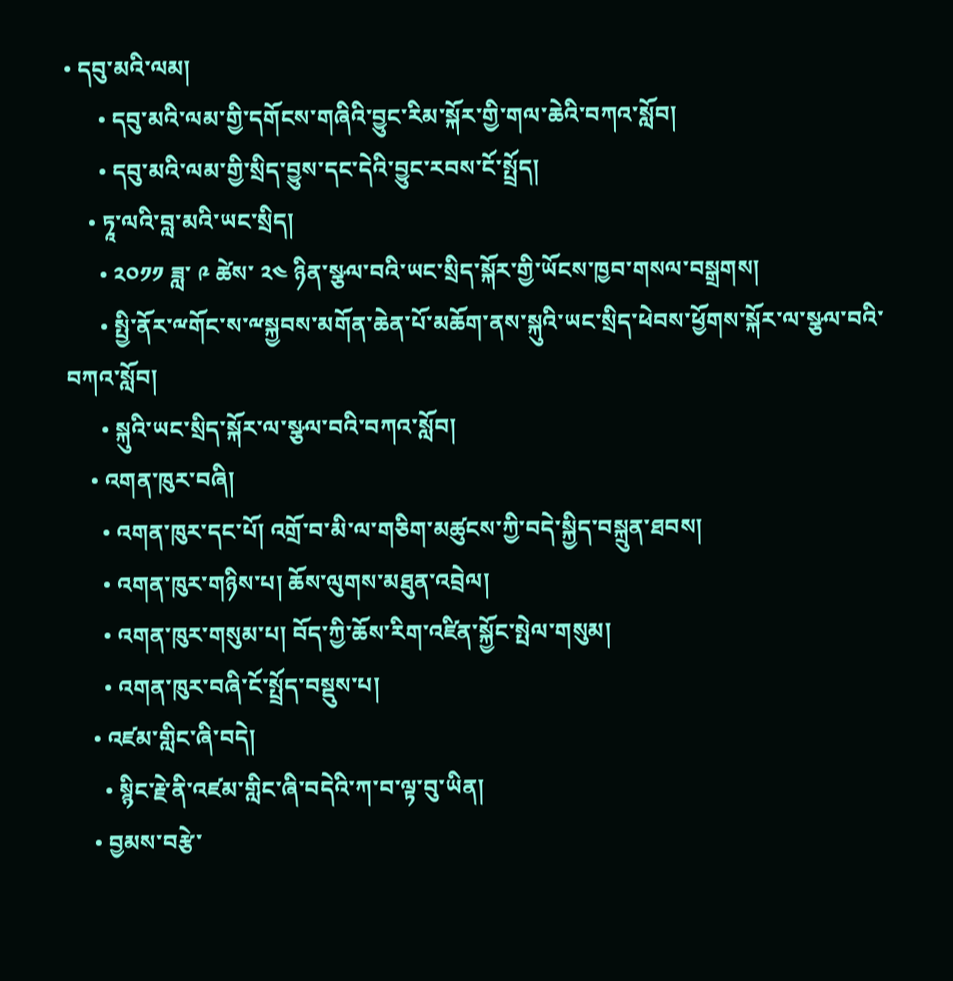• དབུ་མའི་ལམ།
      • དབུ་མའི་ལམ་གྱི་དགོངས་གཞིའི་བྱུང་རིམ་སྐོར་གྱི་གལ་ཆེའི་བཀའ་སློབ།
      • དབུ་མའི་ལམ་གྱི་སྲིད་བྱུས་དང་དེའི་བྱུང་རབས་ངོ་སྤྲོད།
    • ཏཱ་ལའི་བླ་མའི་ཡང་སྲིད།
      • ༢༠༡༡ ཟླ་ ༩ ཚེས་ ༢༤ ཉིན་སྩལ་བའི་ཡང་སྲིད་སྐོར་གྱི་ཡོངས་ཁྱབ་གསལ་བསྒྲགས།
      • སྤྱི་ནོར་ྋགོང་ས་ྋསྐྱབས་མགོན་ཆེན་པོ་མཆོག་ནས་སྐུའི་ཡང་སྲིད་ཕེབས་ཕྱོགས་སྐོར་ལ་སྩལ་བའི་བཀའ་སློབ།
      • སྐུའི་ཡང་སྲིད་སྐོར་ལ་སྩལ་བའི་བཀའ་སློབ།
    • འགན་ཁུར་བཞི།
      • འགན་ཁུར་དང་པོ། འགྲོ་བ་མི་ལ་གཅིག་མཚུངས་ཀྱི་བདེ་སྐྱིད་བསྐྲུན་ཐབས།
      • འགན་ཁུར་གཉིས་པ། ཆོས་ལུགས་མཐུན་འབྲེལ།
      • འགན་ཁུར་གསུམ་པ། བོད་ཀྱི་ཆོས་རིག་འཛིན་སྐྱོང་སྤེལ་གསུམ།
      • འགན་ཁུར་བཞི་ངོ་སྤྲོད་བསྡུས་པ།
    • འཛམ་གླིང་ཞི་བདེ།
      • སྙིང་རྗེ་ནི་འཛམ་གླིང་ཞི་བདེའི་ཀ་བ་ལྟ་བུ་ཡིན།
    • བྱམས་བརྩེ་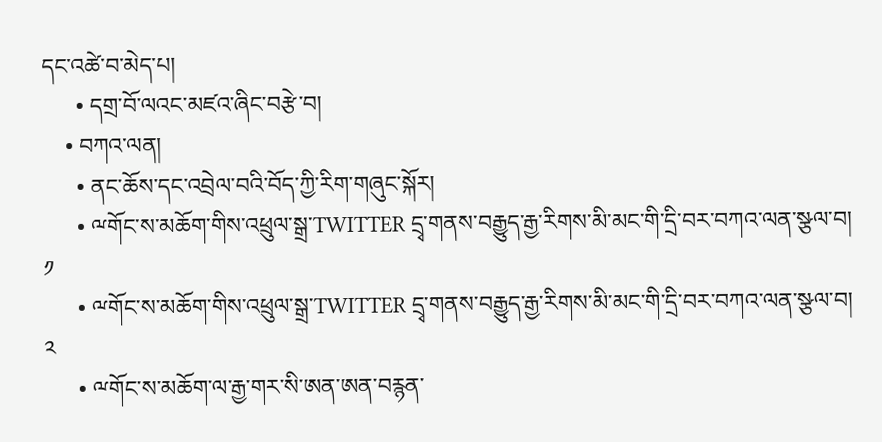དང་འཚེ་བ་མེད་པ།
      • དགྲ་བོ་ལའང་མཛའ་ཞིང་བརྩེ་བ།
    • བཀའ་ལན།
      • ནང་ཆོས་དང་འབྲེལ་བའི་བོད་ཀྱི་རིག་གཞུང་སྐོར།
      • ྋགོང་ས་མཆོག་གིས་འཕྲུལ་སྒྲ་TWITTER དྲྭ་གནས་བརྒྱུད་རྒྱ་རིགས་མི་མང་གི་དྲི་བར་བཀའ་ལན་སྩལ་བ། ༡
      • ྋགོང་ས་མཆོག་གིས་འཕྲུལ་སྒྲ་TWITTER དྲྭ་གནས་བརྒྱུད་རྒྱ་རིགས་མི་མང་གི་དྲི་བར་བཀའ་ལན་སྩལ་བ། ༢
      • ྋགོང་ས་མཆོག་ལ་རྒྱ་གར་སི་ཨན་ཨན་བརྙན་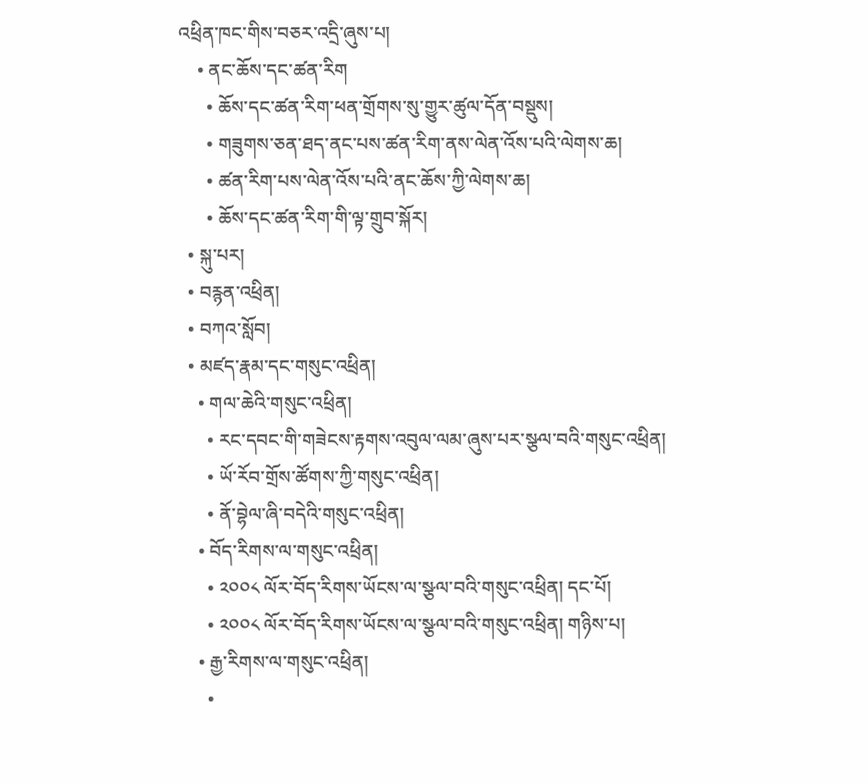འཕྲིན་ཁང་གིས་བཅར་འདྲི་ཞུས་པ།
    • ནང་ཆོས་དང་ཚན་རིག
      • ཆོས་དང་ཚན་རིག་ཕན་གྲོགས་སུ་གྱུར་ཚུལ་དོན་བསྡུས།
      • གཟུགས་ཅན་ཐད་ནང་པས་ཚན་རིག་ནས་ལེན་འོས་པའི་ལེགས་ཆ།
      • ཚན་རིག་པས་ལེན་འོས་པའི་ནང་ཆོས་ཀྱི་ལེགས་ཆ།
      • ཆོས་དང་ཚན་རིག་གི་ལྟ་གྲུབ་སྐོར།
  • སྐུ་པར།
  • བརྙན་འཕྲིན།
  • བཀའ་སློབ།
  • མཛད་རྣམ་དང་གསུང་འཕྲིན།
    • གལ་ཆེའི་གསུང་འཕྲིན།
      • རང་དབང་གི་གཟེངས་རྟགས་འབུལ་ལམ་ཞུས་པར་སྩལ་བའི་གསུང་འཕྲིན།
      • ཡོ་རོབ་གྲོས་ཚོགས་ཀྱི་གསུང་འཕྲིན།
      • ནོ་བྷེལ་ཞི་བདེའི་གསུང་འཕྲིན།
    • བོད་རིགས་ལ་གསུང་འཕྲིན།
      • ༢༠༠༨ ལོར་བོད་རིགས་ཡོངས་ལ་སྩལ་བའི་གསུང་འཕྲིན། དང་པོ།
      • ༢༠༠༨ ལོར་བོད་རིགས་ཡོངས་ལ་སྩལ་བའི་གསུང་འཕྲིན། གཉིས་པ།
    • རྒྱ་རིགས་ལ་གསུང་འཕྲིན།
      •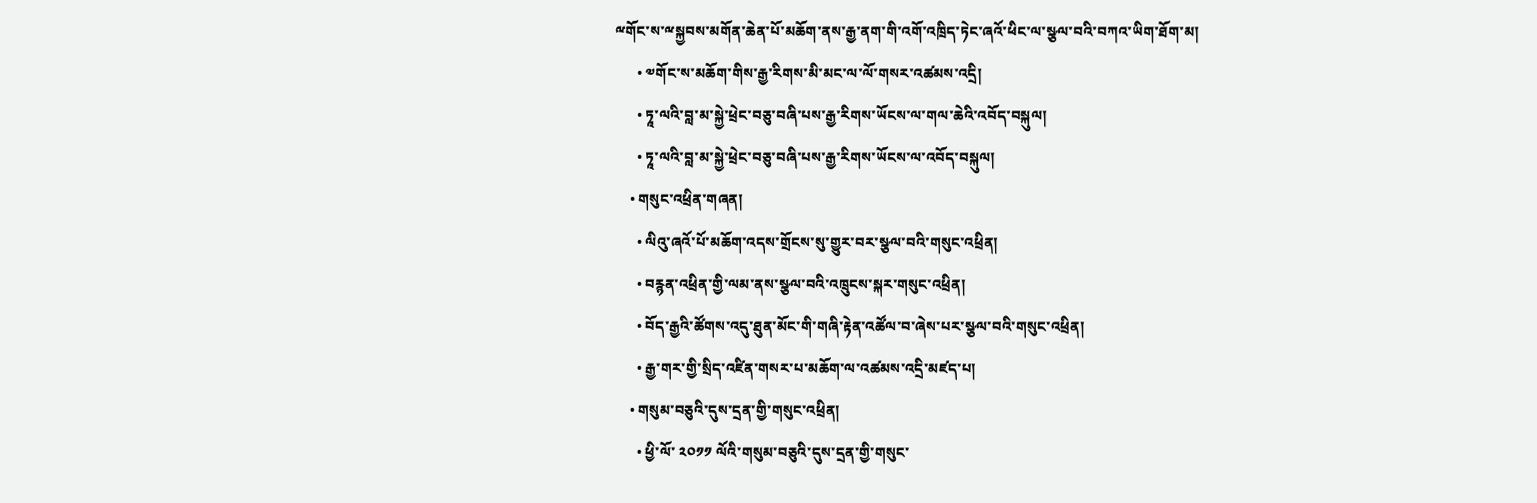ྋགོང་ས་ྋསྐྱབས་མགོན་ཆེན་པོ་མཆོག་ནས་རྒྱ་ནག་གི་འགོ་འཁྲིད་ཏེང་ཞའོ་ཕིང་ལ་སྩལ་བའི་བཀའ་ཡིག་ཐོག་མ།
      • ༧གོང་ས་མཆོག་གིས་རྒྱ་རིགས་མི་མང་ལ་ལོ་གསར་འཚམས་འདྲི།
      • ཏཱ་ལའི་བླ་མ་སྐྱེ་ཕྲེང་བཅུ་བཞི་པས་རྒྱ་རིགས་ཡོངས་ལ་གལ་ཆེའི་འབོད་བསྐུལ།
      • ཏཱ་ལའི་བླ་མ་སྐྱེ་ཕྲེང་བཅུ་བཞི་པས་རྒྱ་རིགས་ཡོངས་ལ་འབོད་བསྐུལ།
    • གསུང་འཕྲིན་གཞན།
      • ལིའུ་ཞའོ་པོ་མཆོག་འདས་གྲོངས་སུ་གྱུར་བར་སྩལ་བའི་གསུང་འཕྲིན།
      • བརྙན་འཕྲིན་གྱི་ལམ་ནས་སྩལ་བའི་འཁྲུངས་སྐར་གསུང་འཕྲིན།
      • བོད་རྒྱའི་ཚོགས་འདུ་ཐུན་མོང་གི་གཞི་རྟེན་འཚོལ་བ་ཞེས་པར་སྩལ་བའི་གསུང་འཕྲིན།
      • རྒྱ་གར་གྱི་སྲིད་འཛིན་གསར་པ་མཆོག་ལ་འཚམས་འདྲི་མཛད་པ།
    • གསུམ་བཅུའི་དུས་དྲན་གྱི་གསུང་འཕྲིན།
      • ཕྱི་ལོ་ ༢༠༡༡ ལོའི་གསུམ་བཅུའི་དུས་དྲན་གྱི་གསུང་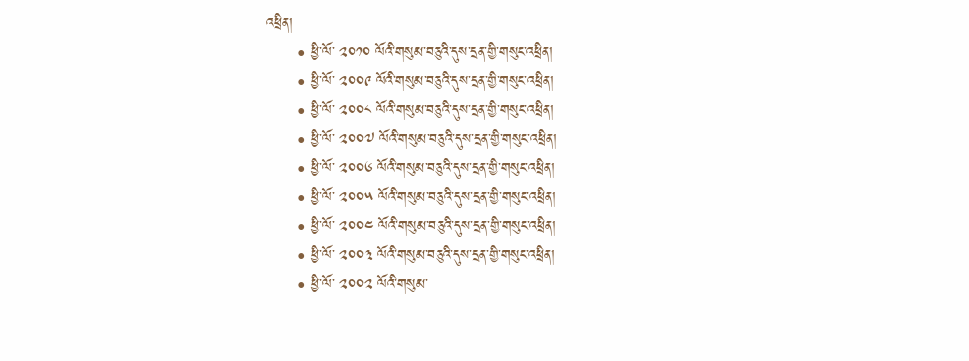འཕྲིན།
      • ཕྱི་ལོ་ ༢༠༡༠ ལོའི་གསུམ་བཅུའི་དུས་དྲན་གྱི་གསུང་འཕྲིན།
      • ཕྱི་ལོ་ ༢༠༠༩ ལོའི་གསུམ་བཅུའི་དུས་དྲན་གྱི་གསུང་འཕྲིན།
      • ཕྱི་ལོ་ ༢༠༠༨ ལོའི་གསུམ་བཅུའི་དུས་དྲན་གྱི་གསུང་འཕྲིན།
      • ཕྱི་ལོ་ ༢༠༠༧ ལོའི་གསུམ་བཅུའི་དུས་དྲན་གྱི་གསུང་འཕྲིན།
      • ཕྱི་ལོ་ ༢༠༠༦ ལོའི་གསུམ་བཅུའི་དུས་དྲན་གྱི་གསུང་འཕྲིན།
      • ཕྱི་ལོ་ ༢༠༠༥ ལོའི་གསུམ་བཅུའི་དུས་དྲན་གྱི་གསུང་འཕྲིན།
      • ཕྱི་ལོ་ ༢༠༠༤ ལོའི་གསུམ་བཅུའི་དུས་དྲན་གྱི་གསུང་འཕྲིན།
      • ཕྱི་ལོ་ ༢༠༠༣ ལོའི་གསུམ་བཅུའི་དུས་དྲན་གྱི་གསུང་འཕྲིན།
      • ཕྱི་ལོ་ ༢༠༠༢ ལོའི་གསུམ་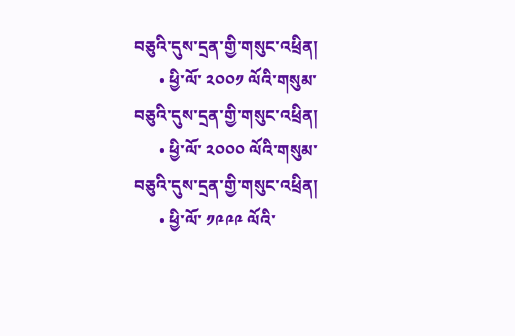བཅུའི་དུས་དྲན་གྱི་གསུང་འཕྲིན།
      • ཕྱི་ལོ་ ༢༠༠༡ ལོའི་གསུམ་བཅུའི་དུས་དྲན་གྱི་གསུང་འཕྲིན།
      • ཕྱི་ལོ་ ༢༠༠༠ ལོའི་གསུམ་བཅུའི་དུས་དྲན་གྱི་གསུང་འཕྲིན།
      • ཕྱི་ལོ་ ༡༩༩༩ ལོའི་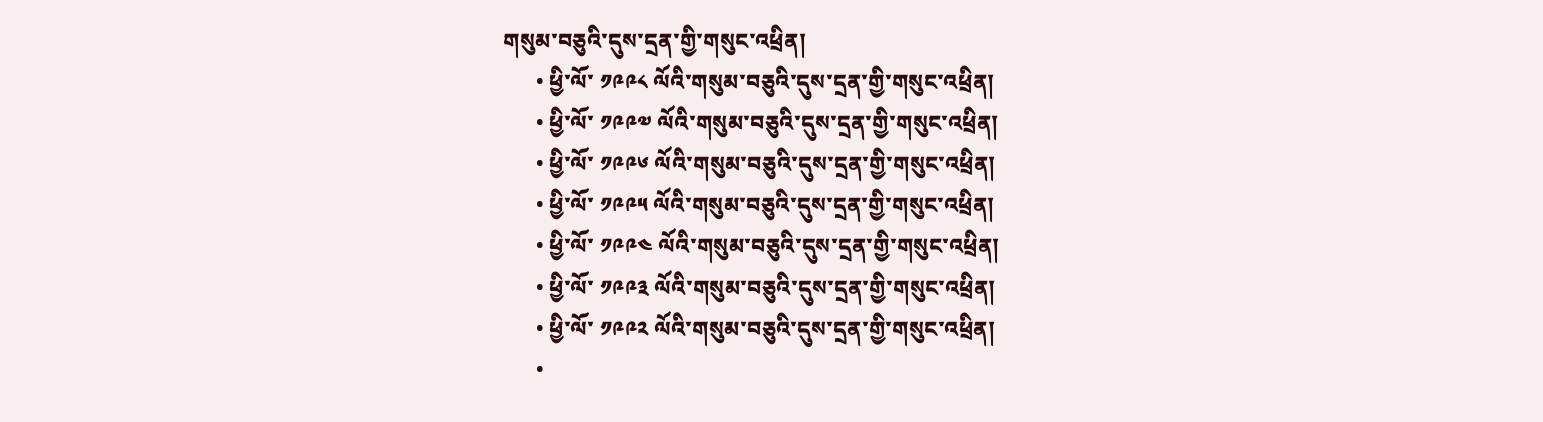གསུམ་བཅུའི་དུས་དྲན་གྱི་གསུང་འཕྲིན།
      • ཕྱི་ལོ་ ༡༩༩༨ ལོའི་གསུམ་བཅུའི་དུས་དྲན་གྱི་གསུང་འཕྲིན།
      • ཕྱི་ལོ་ ༡༩༩༧ ལོའི་གསུམ་བཅུའི་དུས་དྲན་གྱི་གསུང་འཕྲིན།
      • ཕྱི་ལོ་ ༡༩༩༦ ལོའི་གསུམ་བཅུའི་དུས་དྲན་གྱི་གསུང་འཕྲིན།
      • ཕྱི་ལོ་ ༡༩༩༥ ལོའི་གསུམ་བཅུའི་དུས་དྲན་གྱི་གསུང་འཕྲིན།
      • ཕྱི་ལོ་ ༡༩༩༤ ལོའི་གསུམ་བཅུའི་དུས་དྲན་གྱི་གསུང་འཕྲིན།
      • ཕྱི་ལོ་ ༡༩༩༣ ལོའི་གསུམ་བཅུའི་དུས་དྲན་གྱི་གསུང་འཕྲིན།
      • ཕྱི་ལོ་ ༡༩༩༢ ལོའི་གསུམ་བཅུའི་དུས་དྲན་གྱི་གསུང་འཕྲིན།
      •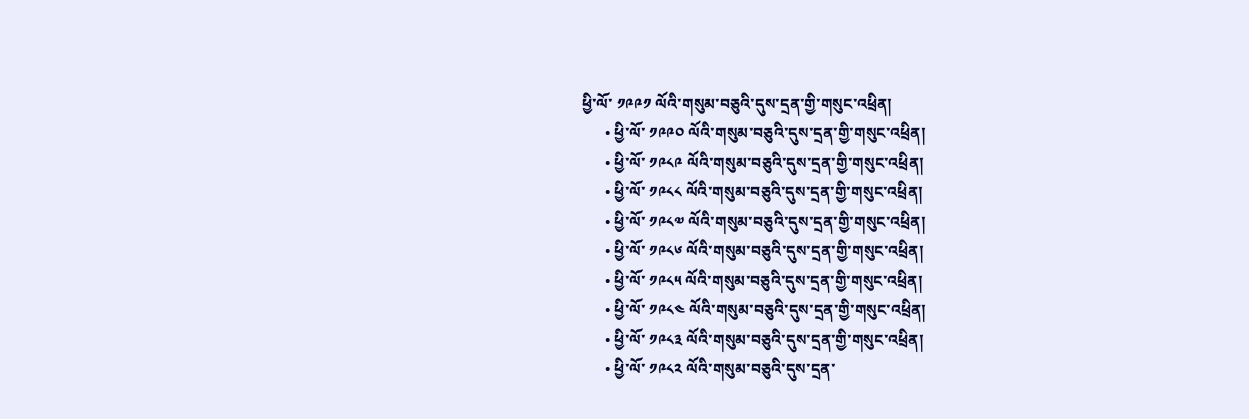ཕྱི་ལོ་ ༡༩༩༡ ལོའི་གསུམ་བཅུའི་དུས་དྲན་གྱི་གསུང་འཕྲིན།
      • ཕྱི་ལོ་ ༡༩༩༠ ལོའི་གསུམ་བཅུའི་དུས་དྲན་གྱི་གསུང་འཕྲིན།
      • ཕྱི་ལོ་ ༡༩༨༩ ལོའི་གསུམ་བཅུའི་དུས་དྲན་གྱི་གསུང་འཕྲིན།
      • ཕྱི་ལོ་ ༡༩༨༨ ལོའི་གསུམ་བཅུའི་དུས་དྲན་གྱི་གསུང་འཕྲིན།
      • ཕྱི་ལོ་ ༡༩༨༧ ལོའི་གསུམ་བཅུའི་དུས་དྲན་གྱི་གསུང་འཕྲིན།
      • ཕྱི་ལོ་ ༡༩༨༦ ལོའི་གསུམ་བཅུའི་དུས་དྲན་གྱི་གསུང་འཕྲིན།
      • ཕྱི་ལོ་ ༡༩༨༥ ལོའི་གསུམ་བཅུའི་དུས་དྲན་གྱི་གསུང་འཕྲིན།
      • ཕྱི་ལོ་ ༡༩༨༤ ལོའི་གསུམ་བཅུའི་དུས་དྲན་གྱི་གསུང་འཕྲིན།
      • ཕྱི་ལོ་ ༡༩༨༣ ལོའི་གསུམ་བཅུའི་དུས་དྲན་གྱི་གསུང་འཕྲིན།
      • ཕྱི་ལོ་ ༡༩༨༢ ལོའི་གསུམ་བཅུའི་དུས་དྲན་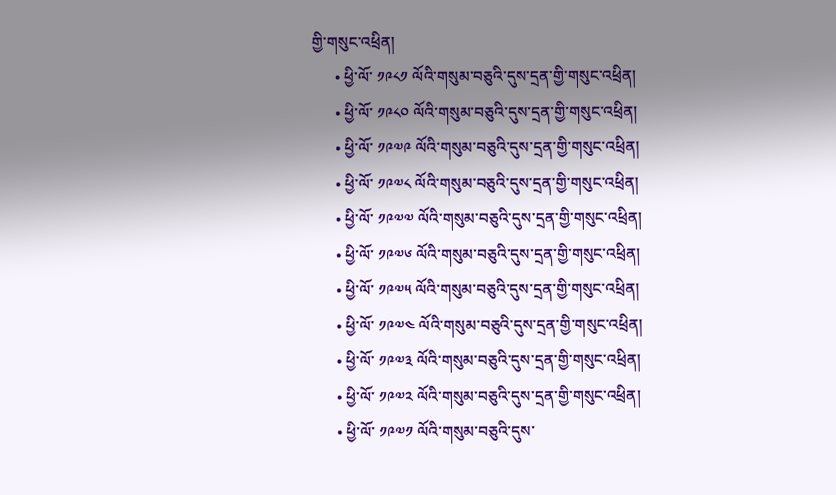གྱི་གསུང་འཕྲིན།
      • ཕྱི་ལོ་ ༡༩༨༡ ལོའི་གསུམ་བཅུའི་དུས་དྲན་གྱི་གསུང་འཕྲིན།
      • ཕྱི་ལོ་ ༡༩༨༠ ལོའི་གསུམ་བཅུའི་དུས་དྲན་གྱི་གསུང་འཕྲིན།
      • ཕྱི་ལོ་ ༡༩༧༩ ལོའི་གསུམ་བཅུའི་དུས་དྲན་གྱི་གསུང་འཕྲིན།
      • ཕྱི་ལོ་ ༡༩༧༨ ལོའི་གསུམ་བཅུའི་དུས་དྲན་གྱི་གསུང་འཕྲིན།
      • ཕྱི་ལོ་ ༡༩༧༧ ལོའི་གསུམ་བཅུའི་དུས་དྲན་གྱི་གསུང་འཕྲིན།
      • ཕྱི་ལོ་ ༡༩༧༦ ལོའི་གསུམ་བཅུའི་དུས་དྲན་གྱི་གསུང་འཕྲིན།
      • ཕྱི་ལོ་ ༡༩༧༥ ལོའི་གསུམ་བཅུའི་དུས་དྲན་གྱི་གསུང་འཕྲིན།
      • ཕྱི་ལོ་ ༡༩༧༤ ལོའི་གསུམ་བཅུའི་དུས་དྲན་གྱི་གསུང་འཕྲིན།
      • ཕྱི་ལོ་ ༡༩༧༣ ལོའི་གསུམ་བཅུའི་དུས་དྲན་གྱི་གསུང་འཕྲིན།
      • ཕྱི་ལོ་ ༡༩༧༢ ལོའི་གསུམ་བཅུའི་དུས་དྲན་གྱི་གསུང་འཕྲིན།
      • ཕྱི་ལོ་ ༡༩༧༡ ལོའི་གསུམ་བཅུའི་དུས་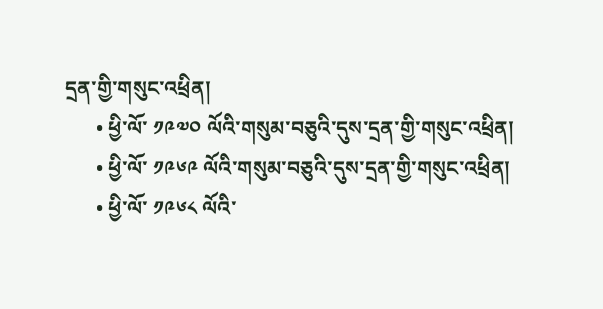དྲན་གྱི་གསུང་འཕྲིན།
      • ཕྱི་ལོ་ ༡༩༧༠ ལོའི་གསུམ་བཅུའི་དུས་དྲན་གྱི་གསུང་འཕྲིན།
      • ཕྱི་ལོ་ ༡༩༦༩ ལོའི་གསུམ་བཅུའི་དུས་དྲན་གྱི་གསུང་འཕྲིན།
      • ཕྱི་ལོ་ ༡༩༦༨ ལོའི་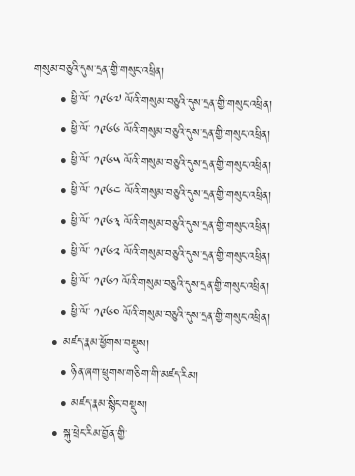གསུམ་བཅུའི་དུས་དྲན་གྱི་གསུང་འཕྲིན།
      • ཕྱི་ལོ་ ༡༩༦༧ ལོའི་གསུམ་བཅུའི་དུས་དྲན་གྱི་གསུང་འཕྲིན།
      • ཕྱི་ལོ་ ༡༩༦༦ ལོའི་གསུམ་བཅུའི་དུས་དྲན་གྱི་གསུང་འཕྲིན།
      • ཕྱི་ལོ་ ༡༩༦༥ ལོའི་གསུམ་བཅུའི་དུས་དྲན་གྱི་གསུང་འཕྲིན།
      • ཕྱི་ལོ་ ༡༩༦༤ ལོའི་གསུམ་བཅུའི་དུས་དྲན་གྱི་གསུང་འཕྲིན།
      • ཕྱི་ལོ་ ༡༩༦༣ ལོའི་གསུམ་བཅུའི་དུས་དྲན་གྱི་གསུང་འཕྲིན།
      • ཕྱི་ལོ་ ༡༩༦༢ ལོའི་གསུམ་བཅུའི་དུས་དྲན་གྱི་གསུང་འཕྲིན།
      • ཕྱི་ལོ་ ༡༩༦༡ ལོའི་གསུམ་བཅུའི་དུས་དྲན་གྱི་གསུང་འཕྲིན།
      • ཕྱི་ལོ་ ༡༩༦༠ ལོའི་གསུམ་བཅུའི་དུས་དྲན་གྱི་གསུང་འཕྲིན།
    • མཛད་རྣམ་ཕྱོགས་བསྡུས།
      • ཉིན་ཞག་ཕྲུགས་གཅིག་གི་མཛད་རིམ།
      • མཛད་རྣམ་སྙིང་བསྡུས།
    • སྐུ་ཕྲེང་རིམ་བྱོན་གྱི་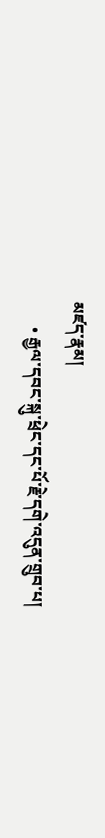མཛད་རྣམ།
      • རྒྱལ་དབང་སྐུ་ཕྲེང་དང་པོ་རྗེ་དགེ་འདུན་གྲུབ་པ།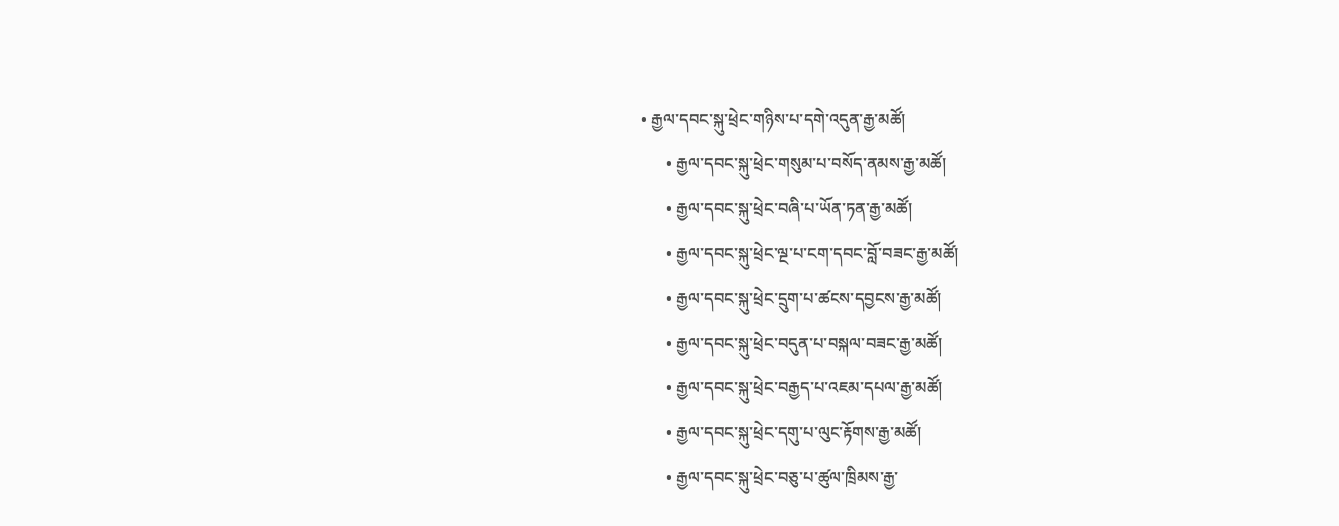• རྒྱལ་དབང་སྐུ་ཕྲེང་གཉིས་པ་དགེ་འདུན་རྒྱ་མཚོ།
      • རྒྱལ་དབང་སྐུ་ཕྲེང་གསུམ་པ་བསོད་ནམས་རྒྱ་མཚོ།
      • རྒྱལ་དབང་སྐུ་ཕྲེང་བཞི་པ་ཡོན་ཏན་རྒྱ་མཚོ།
      • རྒྱལ་དབང་སྐུ་ཕྲེང་ལྔ་པ་ངག་དབང་བློ་བཟང་རྒྱ་མཚོ།
      • རྒྱལ་དབང་སྐུ་ཕྲེང་དྲུག་པ་ཚངས་དབྱངས་རྒྱ་མཚོ།
      • རྒྱལ་དབང་སྐུ་ཕྲེང་བདུན་པ་བསྐལ་བཟང་རྒྱ་མཚོ།
      • རྒྱལ་དབང་སྐུ་ཕྲེང་བརྒྱད་པ་འཇམ་དཔལ་རྒྱ་མཚོ།
      • རྒྱལ་དབང་སྐུ་ཕྲེང་དགུ་པ་ལུང་རྟོགས་རྒྱ་མཚོ།
      • རྒྱལ་དབང་སྐུ་ཕྲེང་བཅུ་པ་ཚུལ་ཁྲིམས་རྒྱ་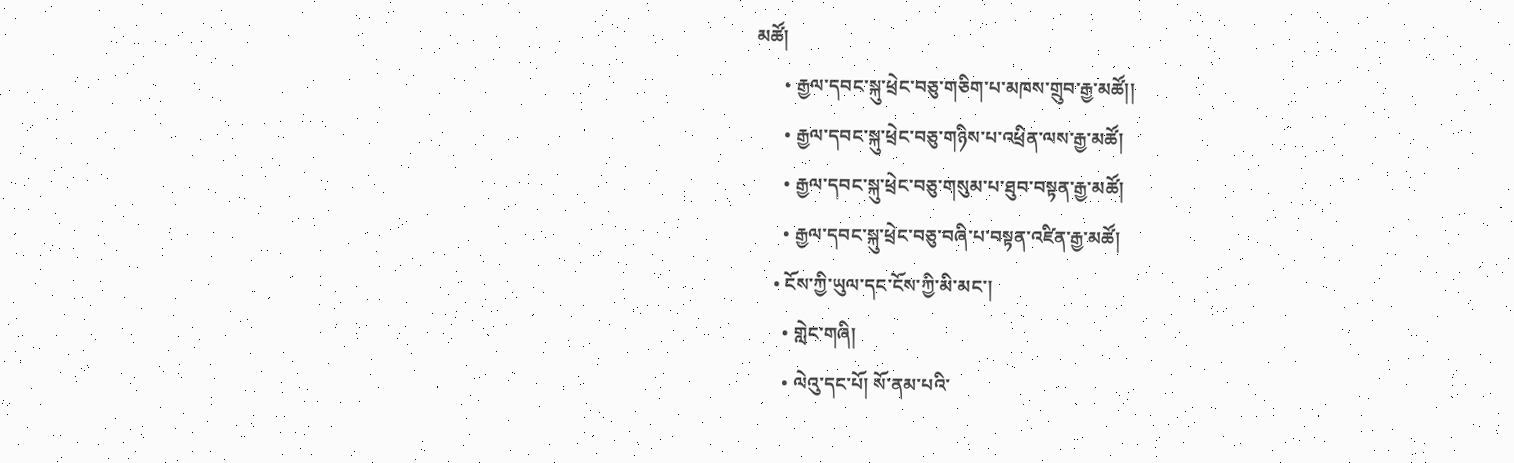མཚོ།
      • རྒྱལ་དབང་སྐུ་ཕྲེང་བཅུ་གཅིག་པ་མཁས་གྲུབ་རྒྱ་མཚོ།།
      • རྒྱལ་དབང་སྐུ་ཕྲེང་བཅུ་གཉིས་པ་འཕྲིན་ལས་རྒྱ་མཚོ།
      • རྒྱལ་དབང་སྐུ་ཕྲེང་བཅུ་གསུམ་པ་ཐུབ་བསྟན་རྒྱ་མཚོ།
      • རྒྱལ་དབང་སྐུ་ཕྲེང་བཅུ་བཞི་པ་བསྟན་འཛིན་རྒྱ་མཚོ།
    • ངོས་ཀྱི་ཡུལ་དང་ངོས་ཀྱི་མི་མང་།
      • གླེང་གཞི།
      • ལེའུ་དང་པོ། སོ་ནམ་པའི་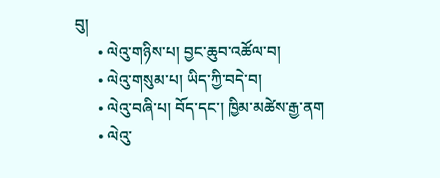བུ།
      • ལེའུ་གཉིས་པ། བྱང་ཆུབ་འཚོལ་བ།
      • ལེའུ་གསུམ་པ། ཡིད་ཀྱི་བདེ་བ།
      • ལེའུ་བཞི་པ། བོད་དང་། ཁྱིམ་མཚེས་རྒྱ་ནག
      • ལེའུ་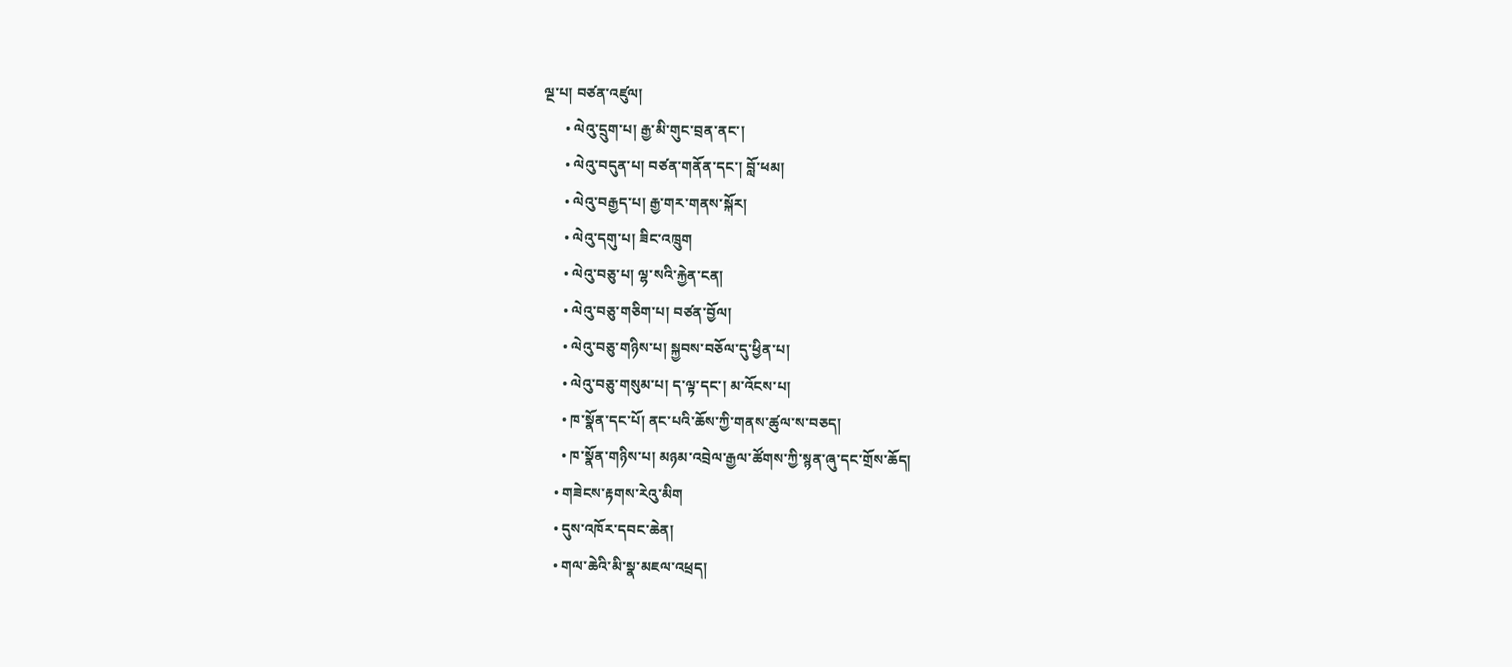ལྔ་པ། བཙན་འཛུལ།
      • ལེའུ་དྲུག་པ། རྒྱ་མི་གུང་བྲན་ནང་།
      • ལེའུ་བདུན་པ། བཙན་གནོན་དང་། བློ་ཕམ།
      • ལེའུ་བརྒྱད་པ། རྒྱ་གར་གནས་སྐོར།
      • ལེའུ་དགུ་པ། ཟིང་འཁྲུག
      • ལེའུ་བཅུ་པ། ལྷ་སའི་རྐྱེན་ངན།
      • ལེའུ་བཅུ་གཅིག་པ། བཙན་བྱོལ།
      • ལེའུ་བཅུ་གཉིས་པ། སྐྱབས་བཅོལ་དུ་ཕྱིན་པ།
      • ལེའུ་བཅུ་གསུམ་པ། ད་ལྟ་དང་། མ་འོངས་པ།
      • ཁ་སྣོན་དང་པོ། ནང་པའི་ཆོས་ཀྱི་གནས་ཚུལ་ས་བཅད།
      • ཁ་སྣོན་གཉིས་པ། མཉམ་འབྲེལ་རྒྱལ་ཚོགས་ཀྱི་སྙན་ཞུ་དང་གྲོས་ཆོད།
    • གཟེངས་རྟགས་རེའུ་མིག
    • དུས་འཁོར་དབང་ཆེན།
    • གལ་ཆེའི་མི་སྣ་མཇལ་འཕྲད།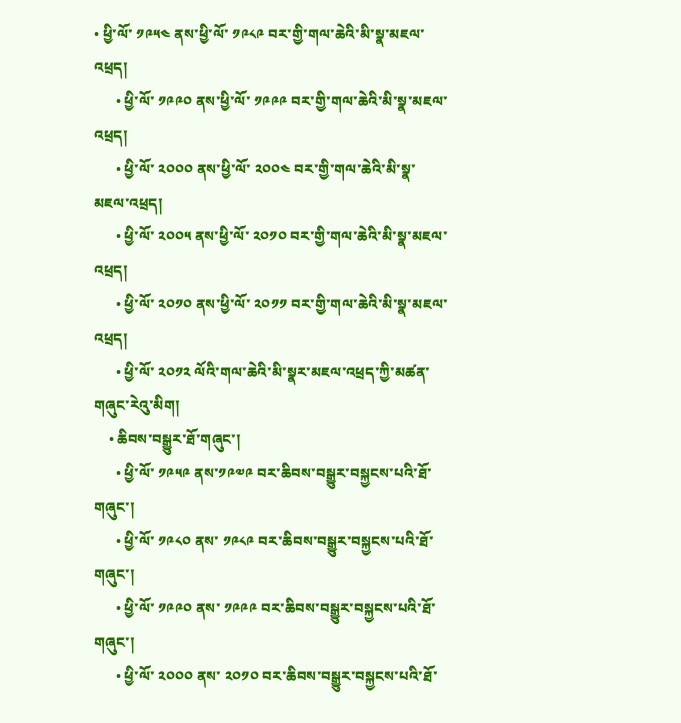• ཕྱི་ལོ་ ༡༩༥༤ ནས་ཕྱི་ལོ་ ༡༩༨༩ བར་གྱི་གལ་ཆེའི་མི་སྣ་མཇལ་འཕྲད།
      • ཕྱི་ལོ་ ༡༩༩༠ ནས་ཕྱི་ལོ་ ༡༩༩༩ བར་གྱི་གལ་ཆེའི་མི་སྣ་མཇལ་འཕྲད།
      • ཕྱི་ལོ་ ༢༠༠༠ ནས་ཕྱི་ལོ་ ༢༠༠༤ བར་གྱི་གལ་ཆེའི་མི་སྣ་མཇལ་འཕྲད།
      • ཕྱི་ལོ་ ༢༠༠༥ ནས་ཕྱི་ལོ་ ༢༠༡༠ བར་གྱི་གལ་ཆེའི་མི་སྣ་མཇལ་འཕྲད།
      • ཕྱི་ལོ་ ༢༠༡༠ ནས་ཕྱི་ལོ་ ༢༠༡༡ བར་གྱི་གལ་ཆེའི་མི་སྣ་མཇལ་འཕྲད།
      • ཕྱི་ལོ་ ༢༠༡༢ ལོའི་གལ་ཆེའི་མི་སྣར་མཇལ་འཕྲད་ཀྱི་མཚན་གཞུང་རེའུ་མིག།
    • ཆིབས་བསྒྱུར་ཐོ་གཞུང་།
      • ཕྱི་ལོ་ ༡༩༥༩ ནས་༡༩༧༩ བར་ཆིབས་བསྒྱུར་བསྐྱངས་པའི་ཐོ་གཞུང་།
      • ཕྱི་ལོ་ ༡༩༨༠ ནས་ ༡༩༨༩ བར་ཆིབས་བསྒྱུར་བསྐྱངས་པའི་ཐོ་གཞུང་།
      • ཕྱི་ལོ་ ༡༩༩༠ ནས་ ༡༩༩༩ བར་ཆིབས་བསྒྱུར་བསྐྱངས་པའི་ཐོ་གཞུང་།
      • ཕྱི་ལོ་ ༢༠༠༠ ནས་ ༢༠༡༠ བར་ཆིབས་བསྒྱུར་བསྐྱངས་པའི་ཐོ་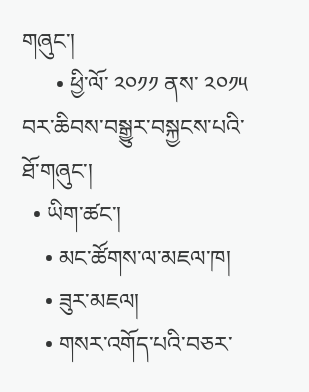གཞུང་།
      • ཕྱི་ལོ་ ༢༠༡༡ ནས་ ༢༠༡༥ བར་ཆིབས་བསྒྱུར་བསྐྱངས་པའི་ཐོ་གཞུང་།
  • ཡིག་ཚང་།
    • མང་ཚོགས་ལ་མཇལ་ཁ།
    • ཟུར་མཇལ།
    • གསར་འགོད་པའི་བཅར་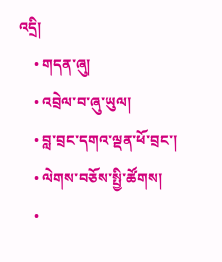འདྲི།
    • གདན་ཞུ།
    • འབྲེལ་བ་ཞུ་ཡུལ།
    • བླ་བྲང་དགའ་ལྡན་ཕོ་བྲང་།
    • ལེགས་བཅོས་སྤྱི་ཚོགས།
    •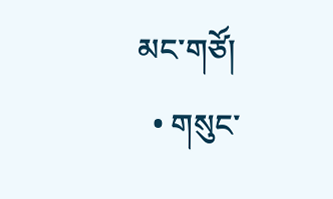མང་གཙོ།
  • གསུང་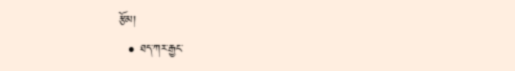རྩོམ།
  • ཐད་ཀར་རྒྱང་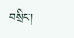བསྲིང་།